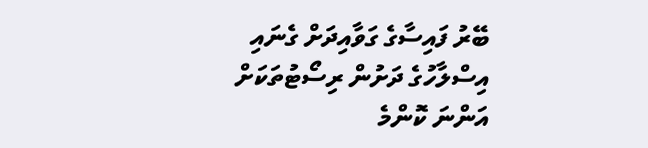ބޭރު ފައިސާގެ ގަވާއިދަށް ގެނައި އިސްލާހުގެ ދަށުން ރިސޯޓުތަކަށް އަންނަ ކޮންމެ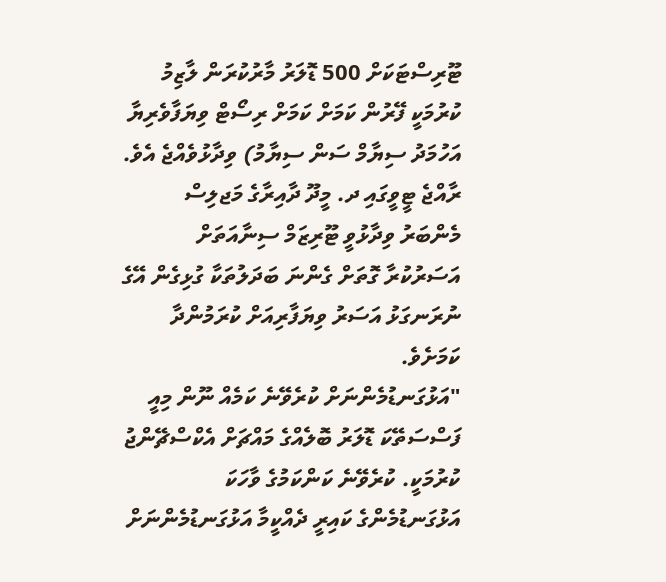ޓޫރިސްޓަކަށް 500 ޑޮލަރު މާރުކުރަން ލާޒިމު ކުރުމަކީ ފޭރުން ކަމަށް ކަމަށް ރިސޯޓް ވިޔަފާވެރިޔާ އަހުމަދު ސިޔާމް ސަން ސިޔާމު) ވިދާޅުވެއްޖެ އެވެ.
ރާއްޖެ ޓީވީގައި ދ. މީދޫ ދާއިރާގެ މަޖލިސް މެންބަރު ވިދާޅުވީ ޓޫރިޒަމް ސިނާއަތަށް އަސަރުކުރާ ގޮތަށް ގެންނަ ބަދަލުތަކާ ގުޅިގެން އޭގެ ނުރަނގަޅު އަސަރު ވިޔަފާރިއަށް ކުރަމުންދާ ކަމަށެވެ.
"އަޅުގަނޑުމެންނަށް ކުރެވޭނެ ކަމެއް ނޫން މިއީ ފަސްސަތޭކަ ޑޮލަރު ބޮލެއްގެ މައްޗަށް އެކްސްޗޭންޖު ކުރުމަކީ. ކުރެވޭނެ ކަންކަމުގެ ވާހަކަ އަޅުގަނޑުމެންގެ ކައިރީ ދެއްކީމާ އަޅުގަނޑުމެންނަށް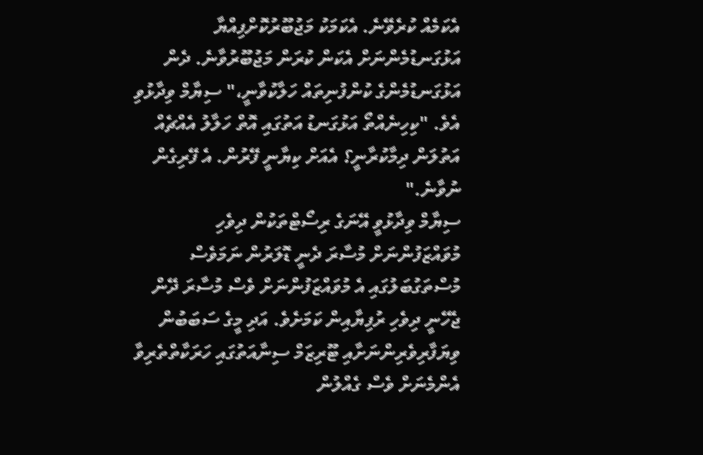އެކަމެއް ކުރެވޭނެ. އެކަމަކު މަޖުބޫރުކޮށްފިއްޔާ އަޅުގަނޑުމެންނަށް އެކަން ކުރަން މަޖުބޫރުވާނެ. ދެން އަޅުގަނޑުމެންގެ ކުންފުނިތައް ހަލާކުވާނީ،" ސިޔާމް ވިދާޅުވި އެވެ. "ކިހިނެއްތޯ އަޅުގަނޑު އަތުގައި އޮތް ހަލާލު އެއްޗެއް އަތުލަން ދިމާކުރާނީ؟ އެއަށް ކިޔާނީ ފޭރުން. އެ ފޭރިގެން ނުވާނެ."
ސިޔާމް ވިދާޅުވީ އޭނަގެ ރިސޯޓްތަކުން ދިވެހި މުވައްޒަފުންނަށް މުސާރަ ދެނީ ޑޮލަރުން ނަމަވެސް މުސްތަގުބަލުގައި އެ މުވައްޒަފުންނަށް ވެސް މުސާރަ ދޭން ޖެހޭނީ ދިވެހި ރުފިޔާއިން ކަމަށެވެ. އަދި މީގެ ސަބަބުން ވިޔަފާރިވެރިންނަށާއި ޓޫރިޒަމް ސިނާއަތުގައި ހަރަކާތްތެރިވާ އެންމެނަށް ވެސް ގެއްލުން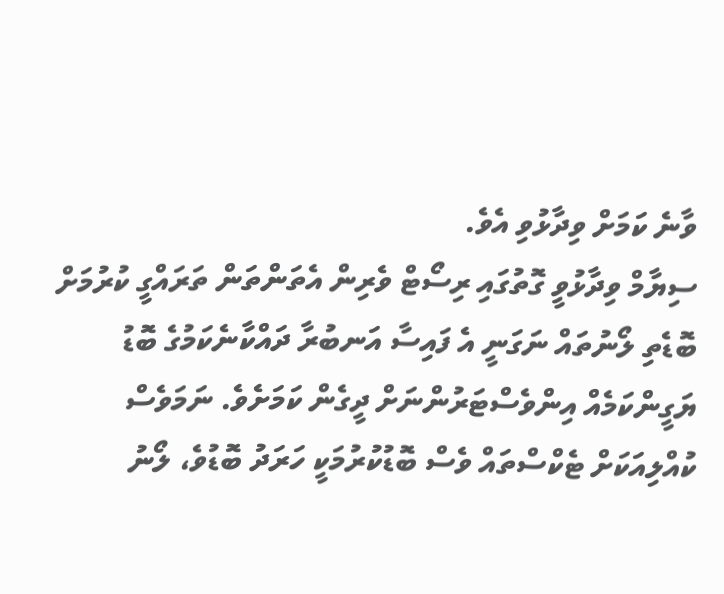ވާނެ ކަމަށް ވިދާޅުވި އެވެ.
ސިޔާމް ވިދާޅުވީ ގޮތުގައި ރިސޯޓް ވެރިން އެތަންތަން ތަރައްގީ ކުރުމަށް ބޮޑެތި ލޯނުތައް ނަގަނީ އެ ފައިސާ އަނބުރާ ދައްކާނެކަމުގެ ބޮޑު ޔަގީންކަމެއް އިންވެސްޓަރުންނަށް ދީގެން ކަމަށެވެ. ނަމަވެސް ކުއްލިއަކަށް ޓެކްސްތައް ވެސް ބޮޑުކުރުމަކީ ހަރަދު ބޮޑުވެ، ލޯނު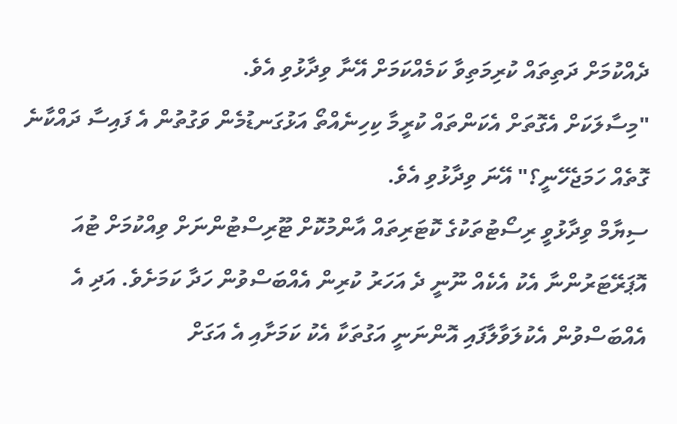ދެއްކުމަށް ދަތިތައް ކުރިމަތިވާ ކަމެއްކަމަށް އޭނާ ވިދާޅުވި އެވެ.
"މިސާލަކަށް އެގޮތަށް އެކަންތައް ކުރީމާ ކިހިނެއްތޯ އަޅުގަނޑުމެން ވަގުތުން އެ ފައިސާ ދައްކާނެ ގޮތެއް ހަމަޖެހޭނީ؟" އޭނަ ވިދާޅުވި އެވެ.
ސިޔާމް ވިދާޅުވީ ރިސޯޓުތަކުގެ ކޮޓަރިތައް އާންމުކޮށް ޓޫރިސްޓުންނަށް ވިއްކުމަށް ޓުއަ އޮޕަރޭޓަރުންނާ އެކު އެކެއް ނޫނީ ދެ އަހަރު ކުރިން އެއްބަސްވުން ހަދާ ކަމަށެވެ. އަދި އެ އެއްބަސްވުން އެކުލަވާލާފައި އޮންނަނީ އަގުތަކާ އެކު ކަމަށާއި އެ އަގަށް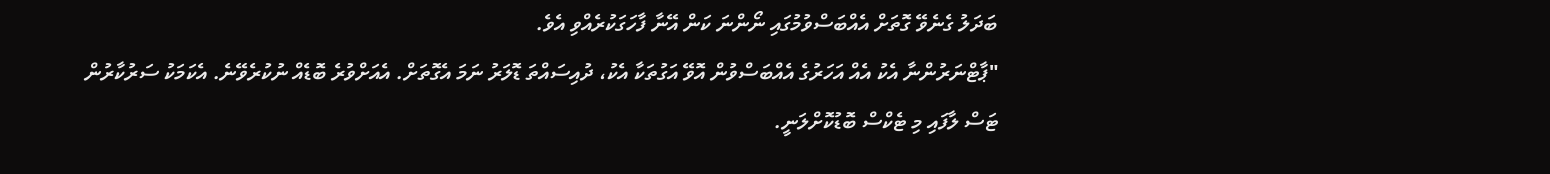ބަދަލު ގެނެވޭ ގޮތަށް އެއްބަސްވުމުގައި ނޯންނަ ކަން އޭނާ ފާހަގަކުރެއްވި އެވެ.
"ޕާޓްނަރުންނާ އެކު އެއް އަހަރުގެ އެއްބަސްވުން އޮވޭ އަގުތަކާ އެކު، ދުއިސައްތަ ޑޮލަރު ނަމަ އެގޮތަށް. އެއަށްވުރެ ބޮޑެއް ނުކުރެވޭނެ. އެކަމަކު ސަރުކާރުން ޓަސް ލާފައި މި ޓެކްސް ބޮޑުކޮށްލަނީ.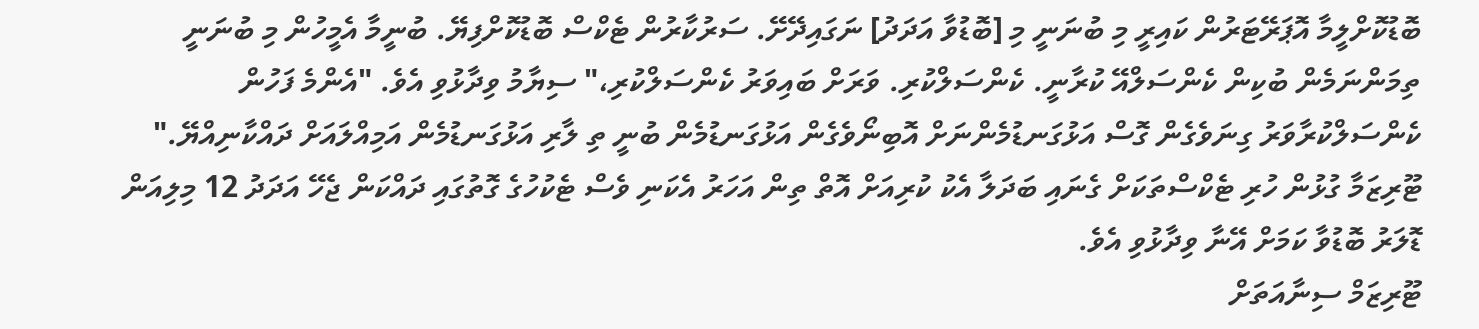ބޮޑުކޮށްލީމާ އޮޕަރޭޓަރުން ކައިރީ މި ބުނަނީ މި [ބޮޑުވާ އަދަދު] ނަގައިދޭށޭ. ސަރުކާރުން ޓެކްސް ބޮޑުކޮށްފިޔޭ. ބުނީމާ އެމީހުން މި ބުނަނީ ތިމަންނަމެން ބުކިން ކެންސަލްއޭ ކުރާނީ. ކެންސަލްކުރި. ވަރަށް ބައިވަރު ކެންސަލްކުރި،" ސިޔާމު ވިދާޅުވި އެވެ. "އެންމެ ފަހުން ކެންސަލްކުރާވަރު ގިނަވެގެން ގޮސް އަޅުގަނޑުމެންނަށް އޮބިނޯވެގެން އަޅުގަނޑުމެން ބުނީ ތި ލާރި އަޅުގަނޑުމެން އަމިއްލައަށް ދައްކާނިއްޔޭ."
ޓޫރިޒަމާ ގުޅުން ހުރި ޓެކްސްތަކަށް ގެނައި ބަދަލާ އެކު ކުރިއަށް އޮތް ތިން އަހަރު އެކަނި ވެސް ޓެކުހުގެ ގޮތުގައި ދައްކަން ޖެހޭ އަދަދު 12 މިލިއަން ޑޮލަރު ބޮޑުވާ ކަމަށް އޭނާ ވިދާޅުވި އެވެ.
ޓޫރިޒަމް ސިނާއަތަށް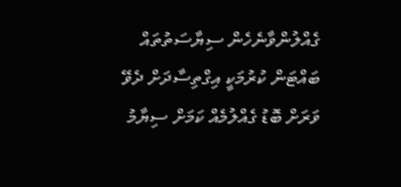ގެއްލުންވާނެހެން ސިޔާސަތުތައް ބައްޓަން ކުރުމަކީ އިގްތިސާދަށް ދެވޭ ވަރަށް ބޮޑު ގެއްލުމެއް ކަމަށް ސިޔާމު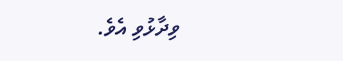ވިދާޅުވި އެވެ.